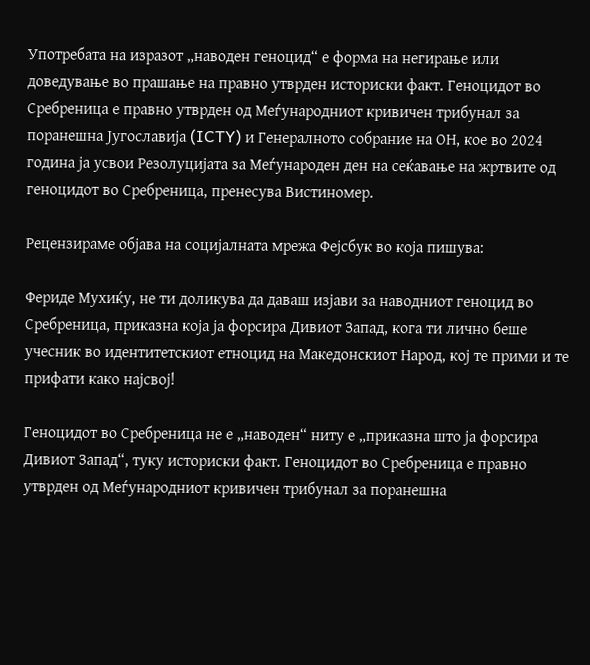Употребата на изразот „наводен геноцид“ е форма на негирање или доведување во прашање на правно утврден историски факт. Геноцидот во Сребреница е правно утврден од Меѓународниот кривичен трибунал за поранешна Југославија (ICTY) и Генералното собрание на ОН, кое во 2024 година ја усвои Резолуцијата за Меѓународен ден на сеќавање на жртвите од геноцидот во Сребреница, пренесува Вистиномер.

Рецензираме објава на социјалната мрежа Фејсбук во која пишува:

Фериде Мухиќу, не ти доликува да даваш изјави за наводниот геноцид во Сребреница, приказна која ја форсира Дивиот Запад, кога ти лично беше учесник во идентитетскиот етноцид на Македонскиот Народ, кој те прими и те прифати како најсвој!

Геноцидот во Сребреница не е „наводен“ ниту е „приказна што ја форсира Дивиот Запад“, туку историски факт. Геноцидот во Сребреница е правно утврден од Меѓународниот кривичен трибунал за поранешна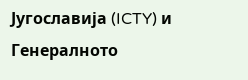Југославија (ICTY) и Генералното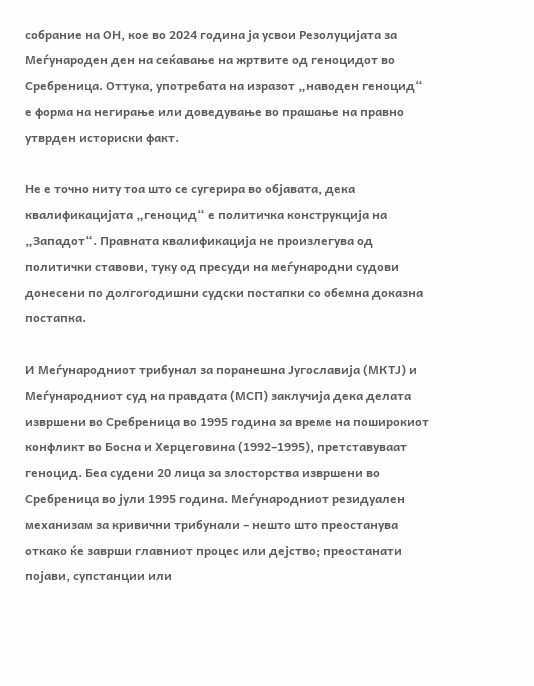собрание на ОН, кое во 2024 година ја усвои Резолуцијата за Меѓународен ден на сеќавање на жртвите од геноцидот во Сребреница. Оттука, употребата на изразот „наводен геноцид“ е форма на негирање или доведување во прашање на правно утврден историски факт.

Не е точно ниту тоа што се сугерира во објавата, дека квалификацијата „геноцид“ е политичка конструкција на „Западот“. Правната квалификација не произлегува од политички ставови, туку од пресуди на меѓународни судови донесени по долгогодишни судски постапки со обемна доказна постапка.

И Меѓународниот трибунал за поранешна Југославија (МКТЈ) и Меѓународниот суд на правдата (МСП) заклучија дека делата извршени во Сребреница во 1995 година за време на поширокиот конфликт во Босна и Херцеговина (1992–1995), претставуваат геноцид. Беа судени 20 лица за злосторства извршени во Сребреница во јули 1995 година. Меѓународниот резидуален механизам за кривични трибунали – нешто што преостанува откако ќе заврши главниот процес или дејство; преостанати појави, супстанции или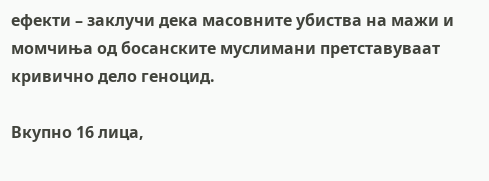ефекти – заклучи дека масовните убиства на мажи и момчиња од босанските муслимани претставуваат кривично дело геноцид.

Вкупно 16 лица,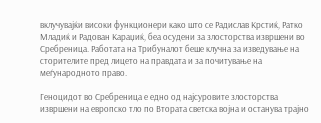вклучувајќи високи функционери како што се Радислав Крстиќ, Ратко Младиќ и Радован Караџиќ, беа осудени за злосторства извршени во Сребреница. Работата на Трибуналот беше клучна за изведување на сторителите пред лицето на правдата и за почитување на меѓународното право.

Геноцидот во Сребреница е едно од најсуровите злосторства извршени на европско тло по Втората светска војна и останува трајно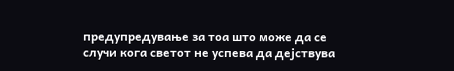предупредување за тоа што може да се случи кога светот не успева да дејствува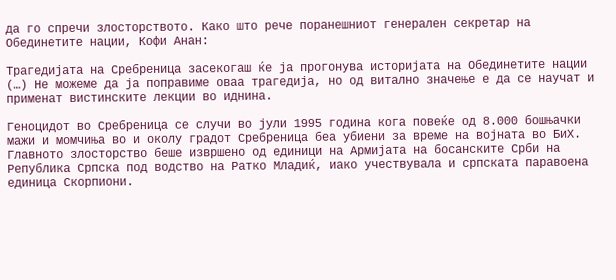да го спречи злосторството. Како што рече поранешниот генерален секретар на Обединетите нации, Кофи Анан:

Трагедијата на Сребреница засекогаш ќе ја прогонува историјата на Обединетите нации (…) Не можеме да ја поправиме оваа трагедија, но од витално значење е да се научат и применат вистинските лекции во иднина.

Геноцидот во Сребреница се случи во јули 1995 година кога повеќе од 8.000 бошњачки мажи и момчиња во и околу градот Сребреница беа убиени за време на војната во БиХ. Главното злосторство беше извршено од единици на Армијата на босанските Срби на Република Српска под водство на Ратко Младиќ, иако учествувала и српската паравоена единица Скорпиони.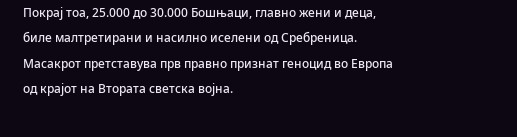Покрај тоа, 25.000 до 30.000 Бошњаци, главно жени и деца, биле малтретирани и насилно иселени од Сребреница. Масакрот претставува прв правно признат геноцид во Европа од крајот на Втората светска војна.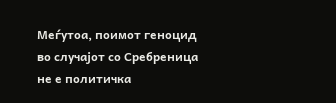Меѓутоа, поимот геноцид во случајот со Сребреница не е политичка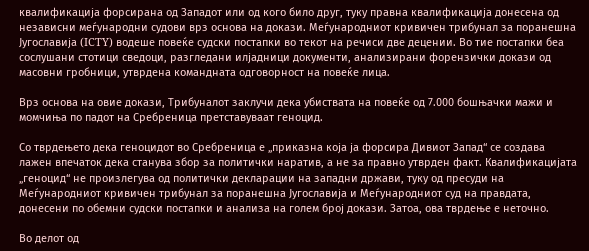квалификација форсирана од Западот или од кого било друг, туку правна квалификација донесена од независни меѓународни судови врз основа на докази. Меѓународниот кривичен трибунал за поранешна Југославија (ICTY) водеше повеќе судски постапки во текот на речиси две децении. Во тие постапки беа сослушани стотици сведоци, разгледани илјадници документи, анализирани форензички докази од масовни гробници, утврдена командната одговорност на повеќе лица.

Врз основа на овие докази, Трибуналот заклучи дека убиствата на повеќе од 7.000 бошњачки мажи и момчиња по падот на Сребреница претставуваат геноцид.

Со тврдењето дека геноцидот во Сребреница е „приказна која ја форсира Дивиот Запад“ се создава лажен впечаток дека станува збор за политички наратив, а не за правно утврден факт. Квалификацијата „геноцид“ не произлегува од политички декларации на западни држави, туку од пресуди на Меѓународниот кривичен трибунал за поранешна Југославија и Меѓународниот суд на правдата, донесени по обемни судски постапки и анализа на голем број докази. Затоа, ова тврдење е неточно.

Во делот од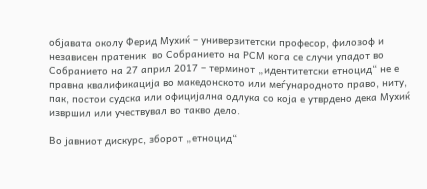објавата околу Ферид Мухиќ – универзитетски професор, филозоф и независен пратеник  во Собранието на РСМ кога се случи упадот во Собранието на 27 април 2017 – терминот „идентитетски етноцид“ не е правна квалификација во македонското или меѓународното право, ниту, пак, постои судска или официјална одлука со која е утврдено дека Мухиќ извршил или учествувал во такво дело.

Во јавниот дискурс, зборот „етноцид“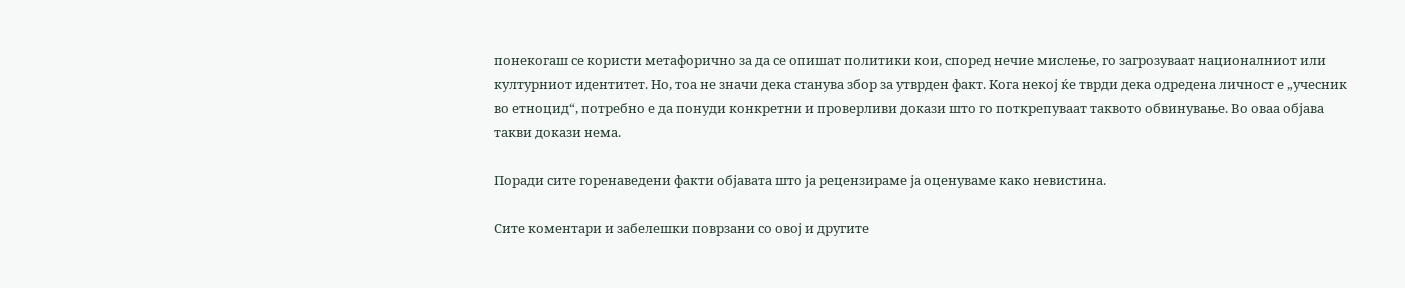понекогаш се користи метафорично за да се опишат политики кои, според нечие мислење, го загрозуваат националниот или културниот идентитет. Но, тоа не значи дека станува збор за утврден факт. Кога некој ќе тврди дека одредена личност е „учесник во етноцид“, потребно е да понуди конкретни и проверливи докази што го поткрепуваат таквото обвинување. Во оваа објава такви докази нема.

Поради сите горенаведени факти објавата што ја рецензираме ја оценуваме како невистина.

Сите коментари и забелешки поврзани со овој и другите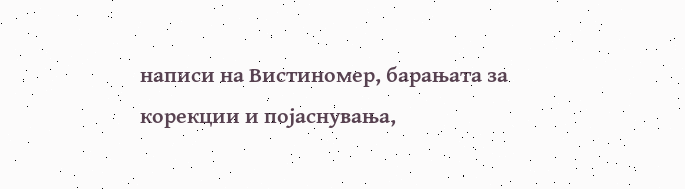написи на Вистиномер, барањата за корекции и појаснувања,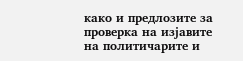како и предлозите за проверка на изјавите на политичарите и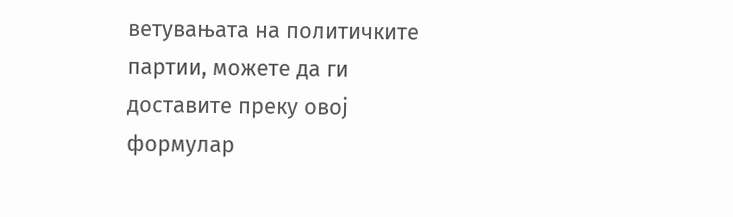ветувањата на политичките партии, можете да ги доставите преку овој формулар